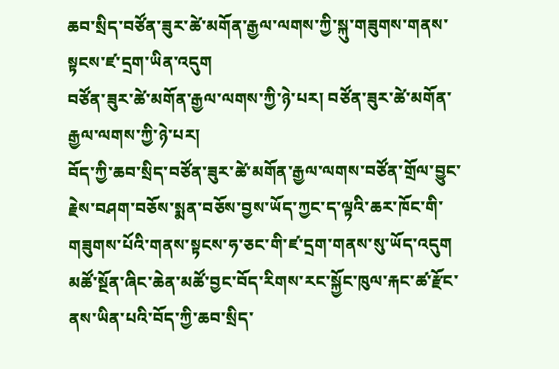ཆབ་སྲིད་བཙོན་ཟུར་ཚེ་མགོན་རྒྱལ་ལགས་ཀྱི་སྐུ་གཟུགས་གནས་སྟངས་ཛ་དྲག་ཡིན་འདུག
བཙོན་ཟུར་ཚེ་མགོན་རྒྱལ་ལགས་ཀྱི་ཉེ་པར། བཙོན་ཟུར་ཚེ་མགོན་རྒྱལ་ལགས་ཀྱི་ཉེ་པར།
བོད་ཀྱི་ཆབ་སྲིད་བཙོན་ཟུར་ཚེ་མགོན་རྒྱལ་ལགས་བཙོན་གྲོལ་བྱུང་རྗེས་བཤག་བཅོས་སྨན་བཅོས་བྱས་ཡོད་ཀྱང་ད་ལྟའི་ཆར་ཁོང་གི་གཟུགས་པོའི་གནས་སྟངས་ཧ་ཅང་གི་ཛ་དྲག་གནས་སུ་ཡོད་འདུག
མཚོ་སྔོན་ཞིང་ཆེན་མཚོ་བྱང་བོད་རིགས་རང་སྐྱོང་ཁུལ་རྐང་ཚ་རྫོང་ནས་ཡིན་པའི་བོད་ཀྱི་ཆབ་སྲིད་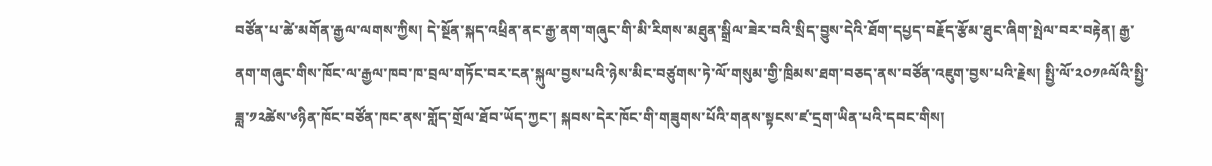བཙོན་པ་ཚེ་མགོན་རྒྱལ་ལགས་ཀྱིས། དེ་སྔོན་སྐད་འཕྲིན་ནང་རྒྱ་ནག་གཞུང་གི་མི་རིགས་མཐུན་སྒྲིལ་ཟེར་བའི་སྲིད་བྱུས་དེའི་ཐོག་དཔྱད་བརྗོད་རྩོམ་ཐུང་ཞིག་སྤེལ་བར་བརྟེན། རྒྱ་ནག་གཞུང་གིས་ཁོང་ལ་རྒྱལ་ཁབ་ཁ་བྲལ་གཏོང་བར་ངན་སྐུལ་བྱས་པའི་ཉེས་མིང་བཙུགས་ཏེ་ལོ་གསུམ་གྱི་ཁྲིམས་ཐག་བཅད་ནས་བཙོན་འཇུག་བྱས་པའི་རྗེས། སྤྱི་ལོ་༢༠༡༩ལོའི་སྤྱི་ཟླ་༡༢ཚེས་༦ཉིན་ཁོང་བཙོན་ཁང་ནས་གློད་གྲོལ་ཐོབ་ཡོད་ཀྱང་། སྐབས་དེར་ཁོང་གི་གཟུགས་པོའི་གནས་སྟངས་ཛ་དྲག་ཡིན་པའི་དབང་གིས།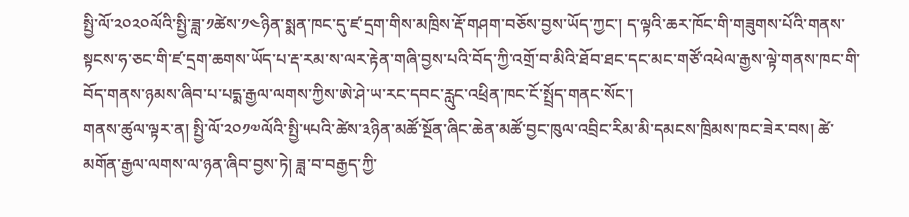སྤྱི་ལོ་༢༠༢༠ལོའི་སྤྱི་ཟླ་༡ཚེས་༡༤ཉིན་སྨན་ཁང་དུ་ཛ་དྲག་གིས་མཁྲིས་རྡོ་གཤག་བཅོས་བྱས་ཡོད་ཀྱང་། ད་ལྟའི་ཆར་ཁོང་གི་གཟུགས་པོའི་གནས་སྟངས་ཧ་ཅང་གི་ཛ་དྲག་ཆགས་ཡོད་པ་རྡ་རམ་ས་ལར་རྟེན་གཞི་བྱས་པའི་བོད་ཀྱི་འགྲོ་བ་མིའི་ཐོབ་ཐང་དང་མང་གཙོ་འཕེལ་རྒྱས་ལྟེ་གནས་ཁང་གི་བོད་གནས་ཉམས་ཞིབ་པ་པདྨ་རྒྱལ་ལགས་ཀྱིས་ཨེ་ཤེ་ཡ་རང་དབང་རླུང་འཕྲིན་ཁང་ངོ་སྤྲོད་གནང་སོང་།
གནས་ཚུལ་ལྟར་ན། སྤྱི་ལོ་༢༠༡༧ལོའི་སྤྱི་༥པའི་ཚེས་༣ཉིན་མཚོ་སྔོན་ཞིང་ཆེན་མཚོ་བྱང་ཁུལ་འབྲིང་རིམ་མི་དམངས་ཁྲིམས་ཁང་ཟེར་བས། ཚེ་མགོན་རྒྱལ་ལགས་ལ་ཉན་ཞིབ་བྱས་ཏེ། ཟླ་བ་བརྒྱད་ཀྱི་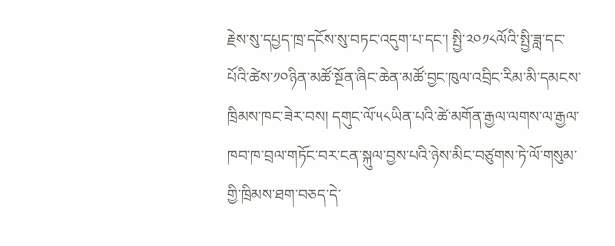རྗེས་སུ་དཔྱད་ཁྲ་དངོས་སུ་བཏང་འདུག་པ་དང་། སྤྱི་༢༠༡༨ལོའི་སྤྱི་ཟླ་དང་པོའི་ཚེས་༡༠ཉིན་མཚོ་སྔོན་ཞིང་ཆེན་མཚོ་བྱང་ཁུལ་འབྲིང་རིམ་མི་དམངས་ཁྲིམས་ཁང་ཟེར་བས། དགུང་ལོ་༥༨ཡིན་པའི་ཚེ་མགོན་རྒྱལ་ལགས་ལ་རྒྱལ་ཁབ་ཁ་བྲལ་གཏོང་བར་ངན་སྐུལ་བྱས་པའི་ཉེས་མིང་བཙུགས་ཏེ་ལོ་གསུམ་གྱི་ཁྲིམས་ཐག་བཅད་དེ་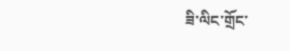ཟི་ལིང་གྲོང་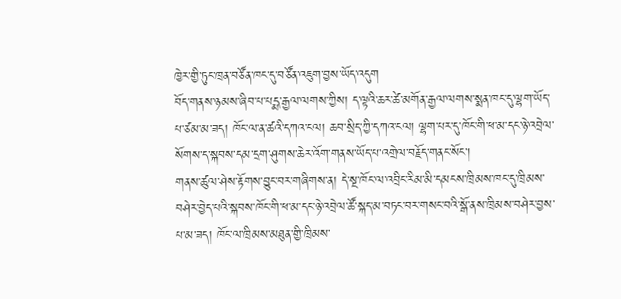ཁྱེར་གྱི་ཏུང་ཁྲན་བཙོན་ཁང་དུ་བཙོན་འཇུག་བྱས་ཡོད་འདུག
བོད་གནས་ཉམས་ཞིབ་པ་པདྨ་རྒྱལ་ལགས་ཀྱིས། ད་ལྟའི་ཆར་ཚེ་མགོན་རྒྱལ་ལགས་སྨན་ཁང་དུ་ལྷག་ཡོད་པ་ཙམ་མ་ཟད། ཁོང་ལ་ན་ཚའི་དཀའ་ངལ། ཆབ་སྲིད་ཀྱི་དཀའ་ངལ། ལྷག་པར་དུ་ཁོང་གི་ཕ་མ་དང་ཉེ་འབྲེལ་སོགས་ད་སྐབས་དམ་དྲག་ཤུགས་ཆེར་འོག་གནས་ཡོད་པ་འགྲེལ་བརྗོད་གནང་སོང་།
གནས་ཚུལ་ཤེས་རྟོགས་བྱུང་བར་གཞིགས་ན། དེ་སྔ་ཁོང་ལ་འབྲིང་རིམ་མི་དམངས་ཁྲིམས་ཁང་དུ་ཁྲིམས་བཤེར་བྱེད་པའི་སྐབས་ཁོང་གི་ཕ་མ་དང་ཉེ་འབྲེལ་ཚོ་སྐད་མ་བཏང་བར་གསང་བའི་སྒོ་ནས་ཁྲིམས་བཤེར་བྱས་པ་མ་ཟད། ཁོང་ལ་ཁྲིམས་མཐུན་གྱི་ཁྲིམས་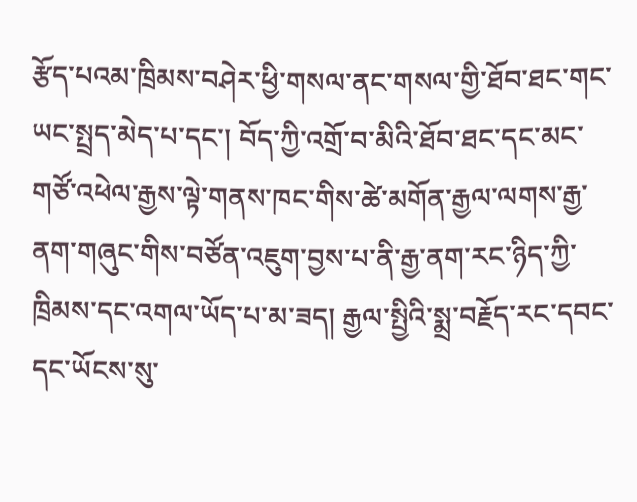རྩོད་པའམ་ཁྲིམས་བཤེར་ཕྱི་གསལ་ནང་གསལ་གྱི་ཐོབ་ཐང་གང་ཡང་སྤྲད་མེད་པ་དང་། བོད་ཀྱི་འགྲོ་བ་མིའི་ཐོབ་ཐང་དང་མང་གཙོ་འཕེལ་རྒྱས་ལྟེ་གནས་ཁང་གིས་ཚེ་མགོན་རྒྱལ་ལགས་རྒྱ་ནག་གཞུང་གིས་བཙོན་འཇུག་བྱས་པ་ནི་རྒྱ་ནག་རང་ཉིད་ཀྱི་ཁྲིམས་དང་འགལ་ཡོད་པ་མ་ཟད། རྒྱལ་སྤྱིའི་སྨྲ་བརྗོད་རང་དབང་དང་ཡོངས་སུ་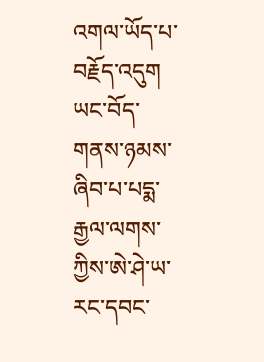འགལ་ཡོད་པ་བརྗོད་འདུག
ཡང་བོད་གནས་ཉམས་ཞིབ་པ་པདྨ་རྒྱལ་ལགས་ཀྱིས་ཨེ་ཤེ་ཡ་རང་དབང་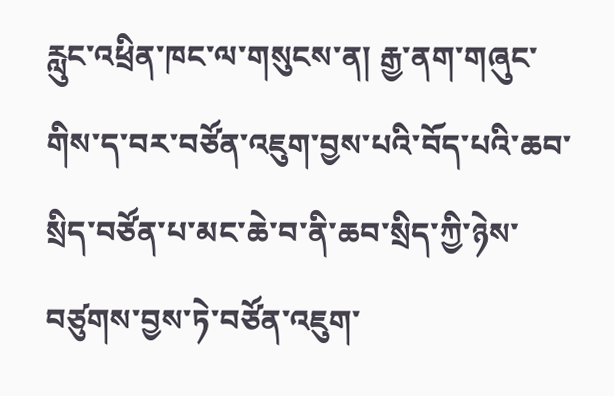རླུང་འཕྲིན་ཁང་ལ་གསུངས་ན། རྒྱ་ནག་གཞུང་གིས་ད་བར་བཙོན་འཇུག་བྱས་པའི་བོད་པའི་ཆབ་སྲིད་བཙོན་པ་མང་ཆེ་བ་ནི་ཆབ་སྲིད་ཀྱི་ཉེས་བཙུགས་བྱས་ཏེ་བཙོན་འཇུག་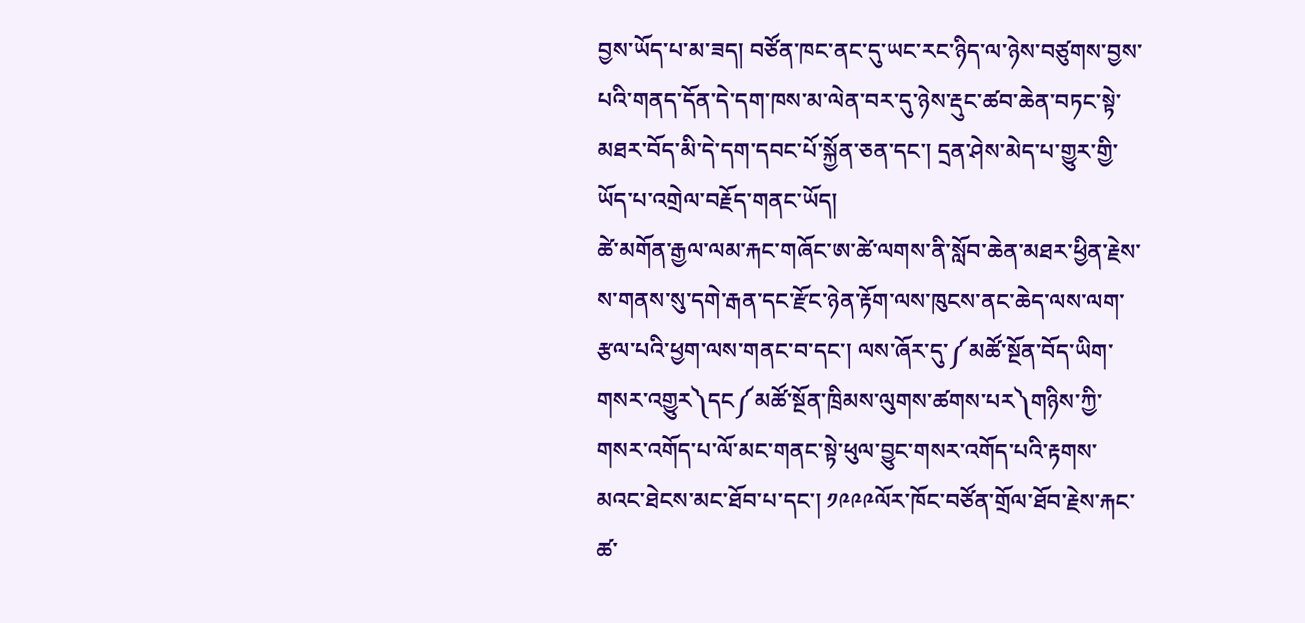བྱས་ཡོད་པ་མ་ཟད། བཙོན་ཁང་ནང་དུ་ཡང་རང་ཉིད་ལ་ཉེས་བཙུགས་བྱས་པའི་གནད་དོན་དེ་དག་ཁས་མ་ལེན་བར་དུ་ཉེས་རྡུང་ཚབ་ཆེན་བཏང་སྟེ་མཐར་བོད་མི་དེ་དག་དབང་པོ་སྐྱོན་ཅན་དང་། དྲན་ཤེས་མེད་པ་གྱུར་གྱི་ཡོད་པ་འགྲེལ་བརྗོད་གནང་ཡོད།
ཚེ་མགོན་རྒྱལ་ལམ་རྐང་གཞོང་ཨ་ཚེ་ལགས་ནི་སློབ་ཆེན་མཐར་ཕྱིན་རྗེས་ས་གནས་སུ་དགེ་རྒན་དང་རྫོང་ཉེན་རྟོག་ལས་ཁུངས་ནང་ཆེད་ལས་ལག་རྩལ་པའི་ཕྱག་ལས་གནང་བ་དང་། ལས་ཞོར་དུ་༼མཚོ་སྔོན་བོད་ཡིག་གསར་འགྱུར༽དང༼མཚོ་སྔོན་ཁྲིམས་ལུགས་ཚགས་པར༽གཉིས་ཀྱི་གསར་འགོད་པ་ལོ་མང་གནང་སྟེ་ཕུལ་བྱུང་གསར་འགོད་པའི་རྟགས་མའང་ཐེངས་མང་ཐོབ་པ་དང་། ༡༩༩༩ལོར་ཁོང་བཙོན་གྲོལ་ཐོབ་རྗེས་རྐང་ཚ་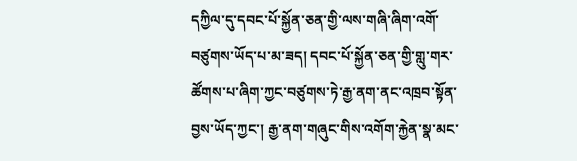དཀྱིལ་དུ་དབང་པོ་སྐྱོན་ཅན་གྱི་ལས་གཞི་ཞིག་འགོ་བཙུགས་ཡོད་པ་མ་ཟད། དབང་པོ་སྐྱོན་ཅན་གྱི་གླུ་གར་ཚོགས་པ་ཞིག་ཀྱང་བཙུགས་ཏེ་རྒྱ་ནག་ནང་འཁྲབ་སྟོན་བྱས་ཡོད་ཀྱང་། རྒྱ་ནག་གཞུང་གིས་འགོག་རྐྱེན་སྣ་མང་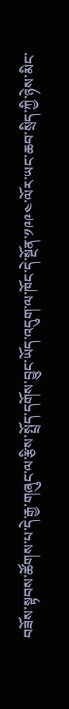བཟོས་སྟབས་ཚོགས་པ་དེ་རྒྱ་གཞུང་ལ་རྩིས་སྤྲོད་དགོས་བྱུང་ཡོད་འདུག་ལ་ཁོང་དེ་སྔོན་༡༩༩༤་ལོར་ཡང་ཆབ་སྲིད་ཀྱི་ཉེས་མིང་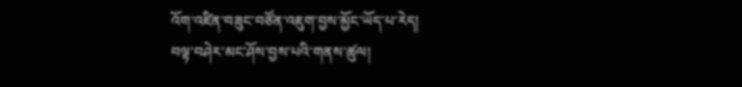འོག་འཛིན་བཟུང་བཙོན་འཇུག་བྱས་མྱོང་ཡོད་པ་རེད།
བལྟ་བཤེར་མང་ཤོས་བྱས་པའི་གནས་ཚུལ།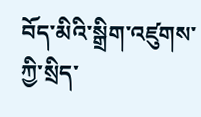བོད་མིའི་སྒྲིག་འཛུགས་ཀྱི་སྲིད་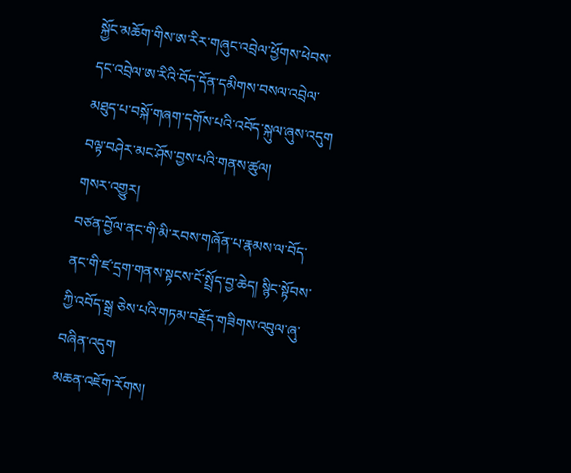སྐྱོང་མཆོག་གིས་ཨ་རིར་གཞུང་འབྲེལ་ཕྱོགས་ཕེབས་དང་འབྲེལ་ཨ་རིའི་བོད་དོན་དམིགས་བསལ་འབྲེལ་མཐུད་པ་བསྐོ་གཞག་དགོས་པའི་འབོད་སྐུལ་ཞུས་འདུག
བལྟ་བཤེར་མང་ཤོས་བྱས་པའི་གནས་ཚུལ།
གསར་འགྱུར།
བཙན་བྱོལ་ནང་གི་མི་རབས་གཞོན་པ་རྣམས་ལ་བོད་ནང་གི་ཛ་དྲག་གནས་སྟངས་ངོ་སྤྲོད་བྱ་ཆེད། སྙིང་སྟོབས་ཀྱི་འབོད་སྒྲ ཅེས་པའི་གཏམ་བརྗོད་གཟིགས་འབུལ་ཞུ་བཞིན་འདུག
མཆན་འཇོག་རོགས།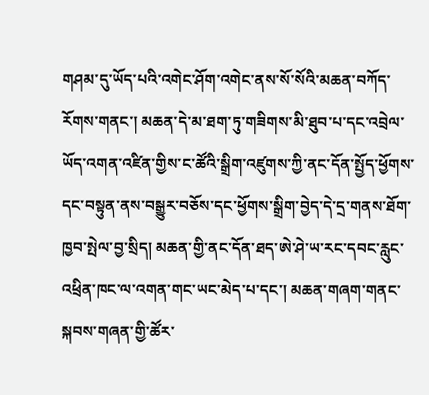གཤམ་དུ་ཡོད་པའི་འགེང་ཤོག་འགེང་ནས་སོ་སོའི་མཆན་བཀོད་རོགས་གནང་། མཆན་དེ་མ་ཐག་ཏུ་གཟིགས་མི་ཐུབ་པ་དང་འབྲེལ་ཡོད་འགན་འཛིན་གྱིས་ང་ཚོའི་སྒྲིག་འཛུགས་ཀྱི་ནང་དོན་སྤྱོད་ཕྱོགས་དང་བསྟུན་ནས་བསྒྱུར་བཅོས་དང་ཕྱོགས་སྒྲིག་བྱེད་དེ་དྲ་གནས་ཐོག་ཁྱབ་སྤེལ་བྱ་སྲིད། མཆན་གྱི་ནང་དོན་ཐད་ཨེ་ཤེ་ཡ་རང་དབང་རླུང་འཕྲིན་ཁང་ལ་འགན་གང་ཡང་མེད་པ་དང་། མཆན་གཞག་གནང་སྐབས་གཞན་གྱི་ཚོར་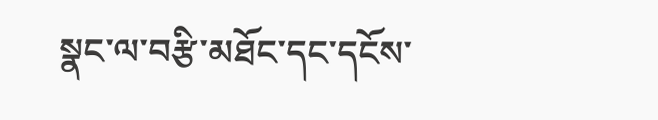སྣང་ལ་བརྩི་མཐོང་དང་དངོས་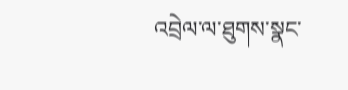འབྲེལ་ལ་ཐུགས་སྣང་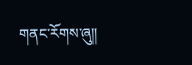གནང་རོགས་ཞུ༎